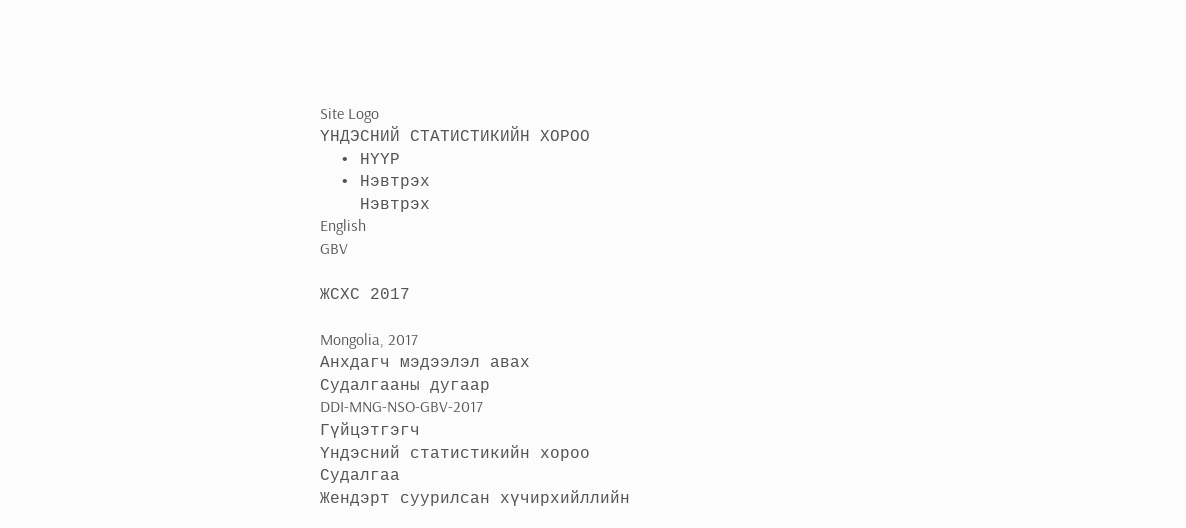Site Logo
ҮНДЭСНИЙ СТАТИСТИКИЙН ХОРОО
  • НҮҮР
  • Нэвтрэх
    Нэвтрэх
English
GBV

ЖСХС 2017

Mongolia, 2017
Анхдагч мэдээлэл авах
Судалгааны дугаар
DDI-MNG-NSO-GBV-2017
Гүйцэтгэгч
Үндэсний статистикийн хороо
Судалгаа
Жендэрт суурилсан хүчирхийллийн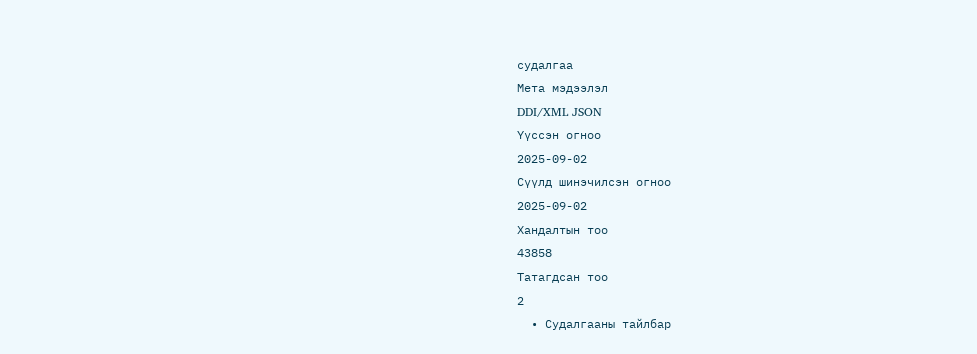судалгаа
Мета мэдээлэл
DDI/XML JSON
Үүссэн огноо
2025-09-02
Сүүлд шинэчилсэн огноо
2025-09-02
Хандалтын тоо
43858
Татагдсан тоо
2
  • Судалгааны тайлбар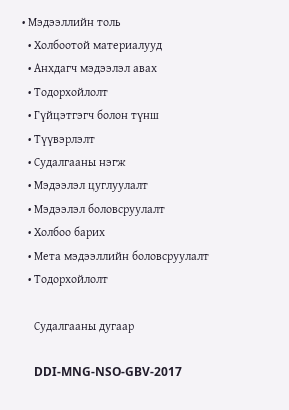• Мэдээллийн толь
  • Холбоотой материалууд
  • Анхдагч мэдээлэл авах
  • Тодорхойлолт
  • Гүйцэтгэгч болон түнш
  • Түүвэрлэлт
  • Судалгааны нэгж
  • Мэдээлэл цуглуулалт
  • Мэдээлэл боловсруулалт
  • Холбоо барих
  • Мета мэдээллийн боловсруулалт
  • Тодорхойлолт

    Судалгааны дугаар

    DDI-MNG-NSO-GBV-2017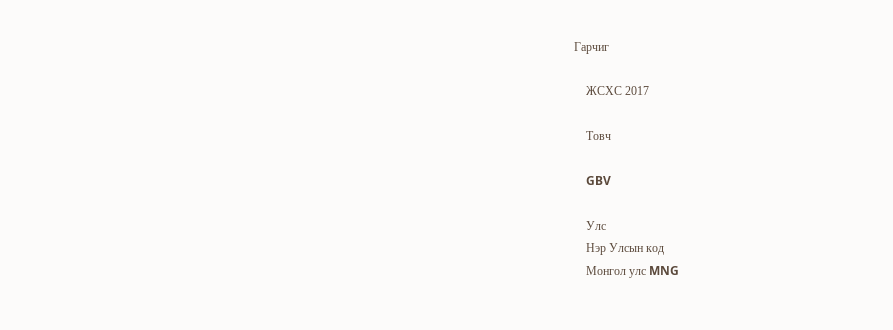Гарчиг

    ЖСХС 2017

    Товч

    GBV

    Улс
    Нэр Улсын код
    Монгол улс MNG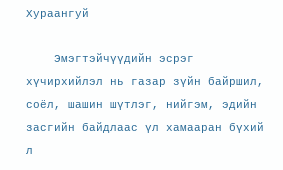Хураангуй

    Эмэгтэйчүүдийн эсрэг хүчирхийлэл нь газар зүйн байршил, соёл, шашин шүтлэг, нийгэм, эдийн засгийн байдлаас үл хамааран бүхий л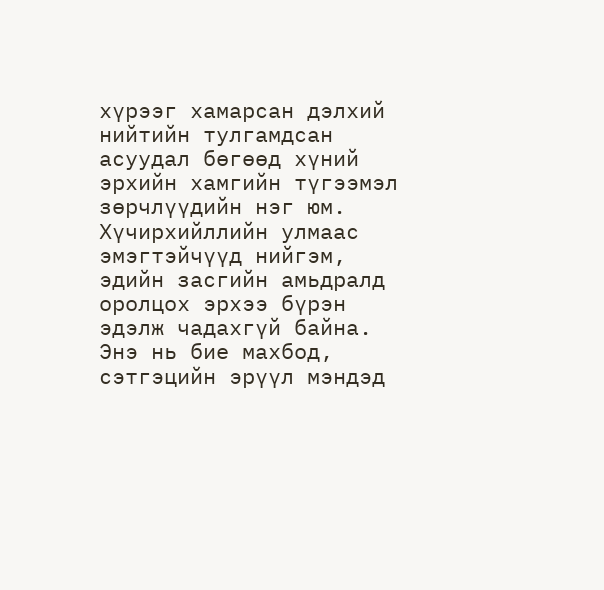хүрээг хамарсан дэлхий нийтийн тулгамдсан асуудал бөгөөд хүний эрхийн хамгийн түгээмэл зөрчлүүдийн нэг юм. Хүчирхийллийн улмаас эмэгтэйчүүд нийгэм, эдийн засгийн амьдралд оролцох эрхээ бүрэн эдэлж чадахгүй байна. Энэ нь бие махбод, сэтгэцийн эрүүл мэндэд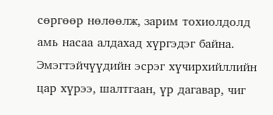сөргөөр нөлөөлж, зарим тохиолдолд амь насаа алдахад хүргэдэг байна. Эмэгтэйчүүдийн эсрэг хүчирхийллийн цар хүрээ, шалтгаан, үр дагавар, чиг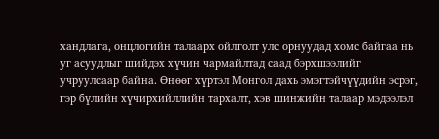хандлага, онцлогийн талаарх ойлголт улс орнуудад хомс байгаа нь уг асуудлыг шийдэх хүчин чармайлтад саад бэрхшээлийг учруулсаар байна. Өнөөг хүртэл Монгол дахь эмэгтэйчүүдийн эсрэг, гэр бүлийн хүчирхийллийн тархалт, хэв шинжийн талаар мэдээлэл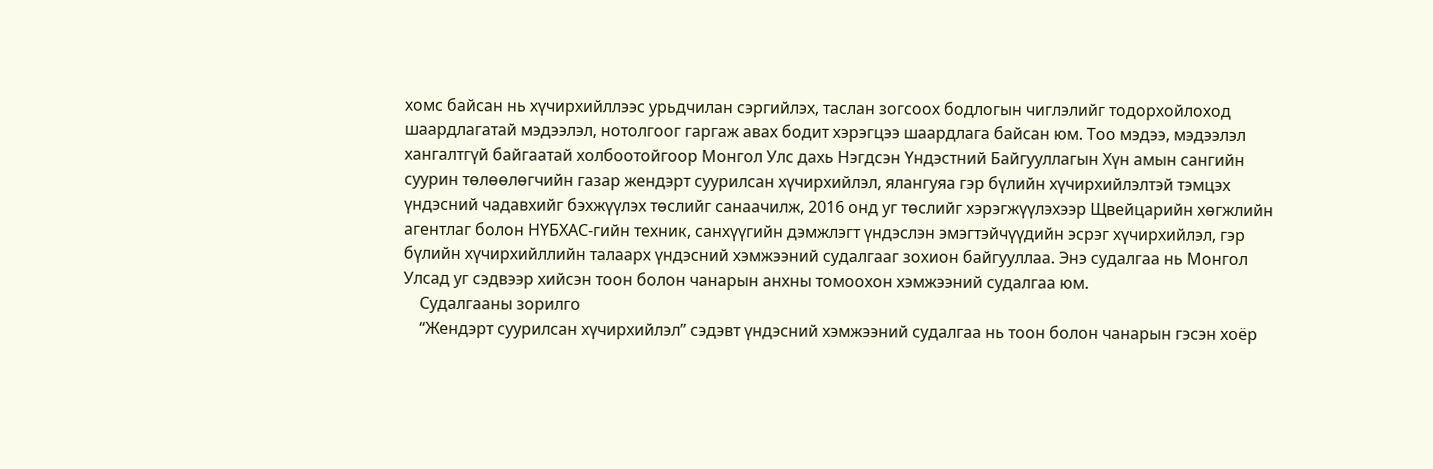хомс байсан нь хүчирхийллээс урьдчилан сэргийлэх, таслан зогсоох бодлогын чиглэлийг тодорхойлоход шаардлагатай мэдээлэл, нотолгоог гаргаж авах бодит хэрэгцээ шаардлага байсан юм. Тоо мэдээ, мэдээлэл хангалтгүй байгаатай холбоотойгоор Монгол Улс дахь Нэгдсэн Үндэстний Байгууллагын Хүн амын сангийн суурин төлөөлөгчийн газар жендэрт суурилсан хүчирхийлэл, ялангуяа гэр бүлийн хүчирхийлэлтэй тэмцэх үндэсний чадавхийг бэхжүүлэх төслийг санаачилж, 2016 онд уг төслийг хэрэгжүүлэхээр Щвейцарийн хөгжлийн агентлаг болон НҮБХАС-гийн техник, санхүүгийн дэмжлэгт үндэслэн эмэгтэйчүүдийн эсрэг хүчирхийлэл, гэр бүлийн хүчирхийллийн талаарх үндэсний хэмжээний судалгааг зохион байгууллаа. Энэ судалгаа нь Монгол Улсад уг сэдвээр хийсэн тоон болон чанарын анхны томоохон хэмжээний судалгаа юм.
    Судалгааны зорилго
    “Жендэрт суурилсан хүчирхийлэл” сэдэвт үндэсний хэмжээний судалгаа нь тоон болон чанарын гэсэн хоёр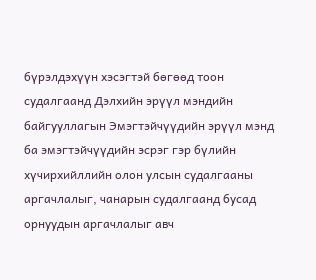бүрэлдэхүүн хэсэгтэй бөгөөд тоон судалгаанд Дэлхийн эрүүл мэндийн байгууллагын Эмэгтэйчүүдийн эрүүл мэнд ба эмэгтэйчүүдийн эсрэг гэр бүлийн хүчирхийллийн олон улсын судалгааны аргачлалыг, чанарын судалгаанд бусад орнуудын аргачлалыг авч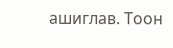ашиглав. Тоон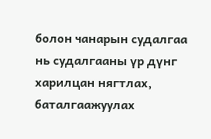болон чанарын судалгаа нь судалгааны үр дүнг харилцан нягтлах, баталгаажуулах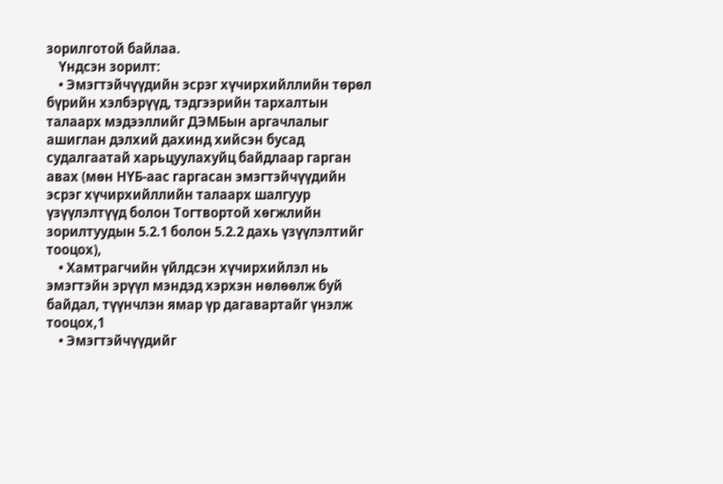зорилготой байлаа.
    Үндсэн зорилт:
    • Эмэгтэйчүүдийн эсрэг хүчирхийллийн төрөл бүрийн хэлбэрүүд, тэдгээрийн тархалтын талаарх мэдээллийг ДЭМБын аргачлалыг ашиглан дэлхий дахинд хийсэн бусад судалгаатай харьцуулахуйц байдлаар гарган авах (мөн НҮБ-аас гаргасан эмэгтэйчүүдийн эсрэг хүчирхийллийн талаарх шалгуур үзүүлэлтүүд болон Тогтвортой хөгжлийн зорилтуудын 5.2.1 болон 5.2.2 дахь үзүүлэлтийг тооцох),
    • Хамтрагчийн үйлдсэн хүчирхийлэл нь эмэгтэйн эрүүл мэндэд хэрхэн нөлөөлж буй байдал, түүнчлэн ямар үр дагавартайг үнэлж тооцох,1
    • Эмэгтэйчүүдийг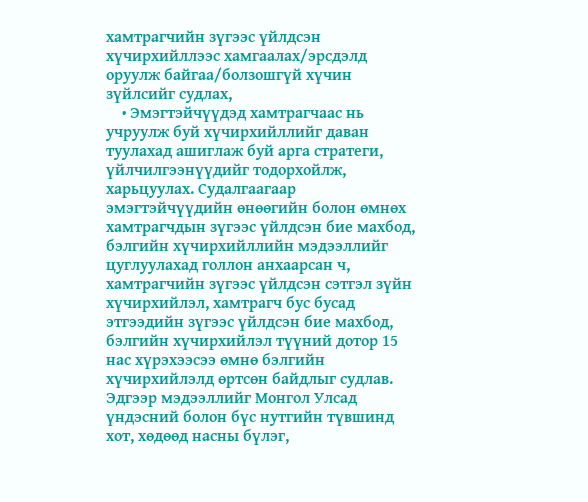хамтрагчийн зүгээс үйлдсэн хүчирхийллээс хамгаалах/эрсдэлд оруулж байгаа/болзошгүй хүчин зүйлсийг судлах,
    • Эмэгтэйчүүдэд хамтрагчаас нь учруулж буй хүчирхийллийг даван туулахад ашиглаж буй арга стратеги, үйлчилгээнүүдийг тодорхойлж, харьцуулах. Судалгаагаар эмэгтэйчүүдийн өнөөгийн болон өмнөх хамтрагчдын зүгээс үйлдсэн бие махбод, бэлгийн хүчирхийллийн мэдээллийг цуглуулахад голлон анхаарсан ч, хамтрагчийн зүгээс үйлдсэн сэтгэл зүйн хүчирхийлэл, хамтрагч бус бусад этгээдийн зүгээс үйлдсэн бие махбод, бэлгийн хүчирхийлэл түүний дотор 15 нас хүрэхээсээ өмнө бэлгийн хүчирхийлэлд өртсөн байдлыг судлав. Эдгээр мэдээллийг Монгол Улсад үндэсний болон бүс нутгийн түвшинд хот, хөдөөд насны бүлэг,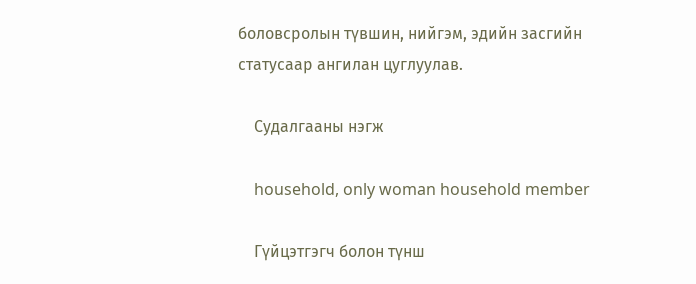боловсролын түвшин, нийгэм, эдийн засгийн статусаар ангилан цуглуулав.

    Судалгааны нэгж

    household, only woman household member

    Гүйцэтгэгч болон түнш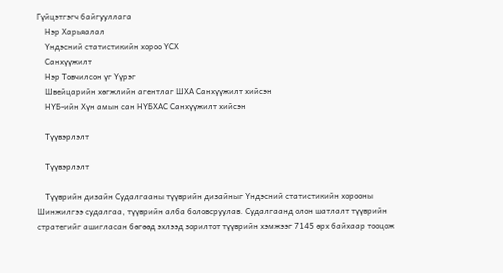Гүйцэтгэгч байгууллага
    Нэр Харьяалал
    Үндэсний статистикийн хороо ҮСХ
    Санхүүжилт
    Нэр Товчилсон үг Үүрэг
    Швейцарийн хөгжлийн агентлаг ШХА Санхүүжилт хийсэн
    НҮБ-ийн Хүн амын сан НҮБХАС Санхүүжилт хийсэн

    Түүвэрлэлт

    Түүвэрлэлт

    Түүврийн дизайн Судалгааны түүврийн дизайныг Үндэсний статистикийн хорооны Шинжилгээ судалгаа, түүврийн алба боловсруулав. Судалгаанд олон шатлалт түүврийн стратегийг ашигласан бөгөөд эхлээд зорилтот түүврийн хэмжээг 7145 өрх байхаар тооцож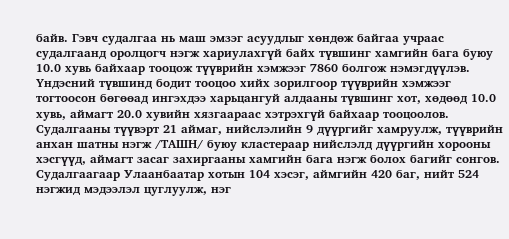байв. Гэвч судалгаа нь маш эмзэг асуудлыг хөндөж байгаа учраас судалгаанд оролцогч нэгж хариулахгүй байх түвшинг хамгийн бага буюу 10.0 хувь байхаар тооцож түүврийн хэмжээг 7860 болгож нэмэгдүүлэв. Үндэсний түвшинд бодит тооцоо хийх зорилгоор түүврийн хэмжээг тогтоосон бөгөөaд ингэхдээ харьцангуй алдааны түвшинг хот, хөдөөд 10.0 хувь, аймагт 20.0 хувийн хязгаараас хэтрэхгүй байхаар тооцоолов. Судалгааны түүвэрт 21 аймаг, нийслэлийн 9 дүүргийг хамруулж, түүврийн анхан шатны нэгж /ТАШН/ буюу кластераар нийслэлд дүүргийн хорооны хэсгүүд, аймагт засаг захиргааны хамгийн бага нэгж болох багийг сонгов. Судалгаагаар Улаанбаатар хотын 104 хэсэг, аймгийн 420 баг, нийт 524 нэгжид мэдээлэл цуглуулж, нэг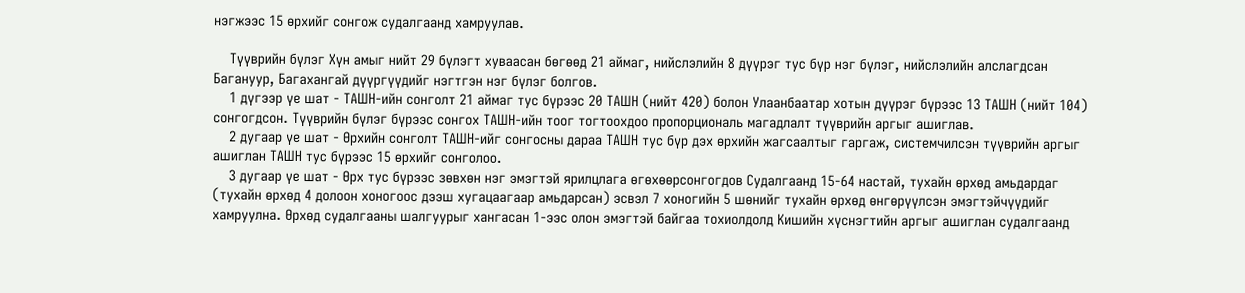нэгжээс 15 өрхийг сонгож судалгаанд хамруулав.

    Түүврийн бүлэг Хүн амыг нийт 29 бүлэгт хуваасан бөгөөд 21 аймаг, нийслэлийн 8 дүүрэг тус бүр нэг бүлэг, нийслэлийн алслагдсан Багануур, Багахангай дүүргүүдийг нэгтгэн нэг бүлэг болгов.
    1 дүгээр үе шат - ТАШН-ийн сонголт 21 аймаг тус бүрээс 20 ТАШН (нийт 420) болон Улаанбаатар хотын дүүрэг бүрээс 13 ТАШН (нийт 104) сонгогдсон. Түүврийн бүлэг бүрээс сонгох ТАШН-ийн тоог тогтоохдоо пропорциональ магадлалт түүврийн аргыг ашиглав.
    2 дугаар үе шат - Өрхийн сонголт ТАШН-ийг сонгосны дараа ТАШН тус бүр дэх өрхийн жагсаалтыг гаргаж, системчилсэн түүврийн аргыг ашиглан ТАШН тус бүрээс 15 өрхийг сонголоо.
    3 дугаар үе шат - Өрх тус бүрээс зөвхөн нэг эмэгтэй ярилцлага өгөхөөрсонгогдов Судалгаанд 15-64 настай, тухайн өрхөд амьдардаг (тухайн өрхөд 4 долоон хоногоос дээш хугацаагаар амьдарсан) эсвэл 7 хоногийн 5 шөнийг тухайн өрхөд өнгөрүүлсэн эмэгтэйчүүдийг хамруулна. Өрхөд судалгааны шалгуурыг хангасан 1-ээс олон эмэгтэй байгаа тохиолдолд Кишийн хүснэгтийн аргыг ашиглан судалгаанд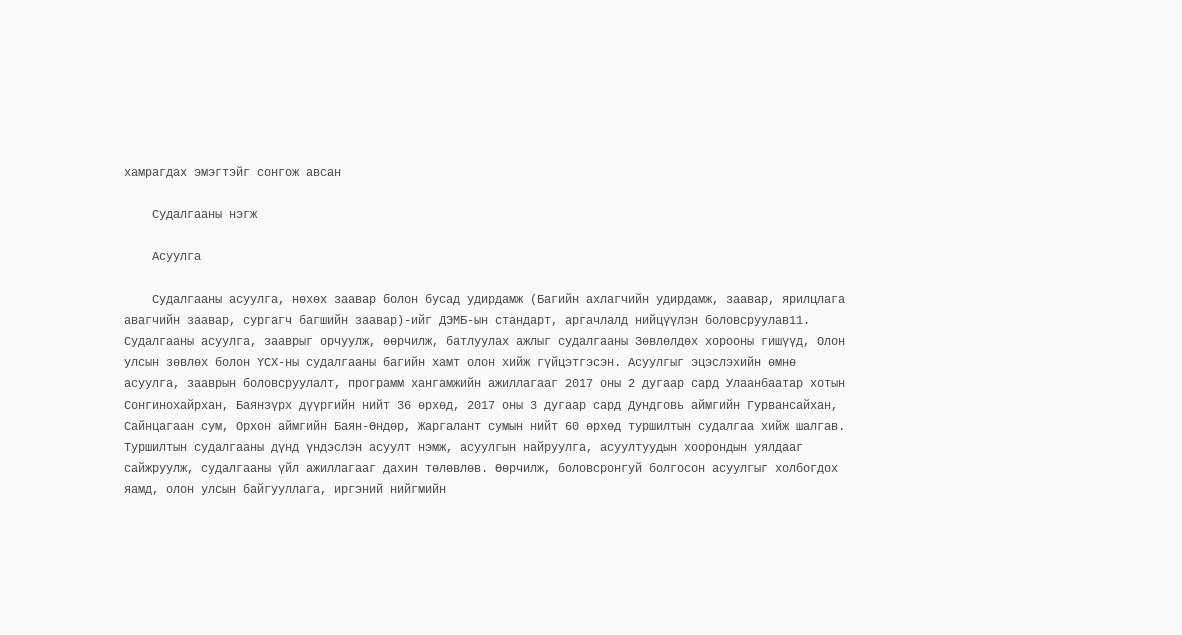хамрагдах эмэгтэйг сонгож авсан

    Судалгааны нэгж

    Асуулга

    Судалгааны асуулга, нөхөх заавар болон бусад удирдамж (Багийн ахлагчийн удирдамж, заавар, ярилцлага авагчийн заавар, сургагч багшийн заавар)-ийг ДЭМБ-ын стандарт, аргачлалд нийцүүлэн боловсруулав11. Судалгааны асуулга, зааврыг орчуулж, өөрчилж, батлуулах ажлыг судалгааны Зөвлөлдөх хорооны гишүүд, Олон улсын зөвлөх болон ҮСХ-ны судалгааны багийн хамт олон хийж гүйцэтгэсэн. Асуулгыг эцэслэхийн өмнө асуулга, зааврын боловсруулалт, программ хангамжийн ажиллагааг 2017 оны 2 дугаар сард Улаанбаатар хотын Сонгинохайрхан, Баянзүрх дүүргийн нийт 36 өрхөд, 2017 оны 3 дугаар сард Дундговь аймгийн Гурвансайхан, Сайнцагаан сум, Орхон аймгийн Баян-Өндөр, Жаргалант сумын нийт 60 өрхөд туршилтын судалгаа хийж шалгав. Туршилтын судалгааны дүнд үндэслэн асуулт нэмж, асуулгын найруулга, асуултуудын хоорондын уялдааг сайжруулж, судалгааны үйл ажиллагааг дахин төлөвлөв. Өөрчилж, боловсронгуй болгосон асуулгыг холбогдох яамд, олон улсын байгууллага, иргэний нийгмийн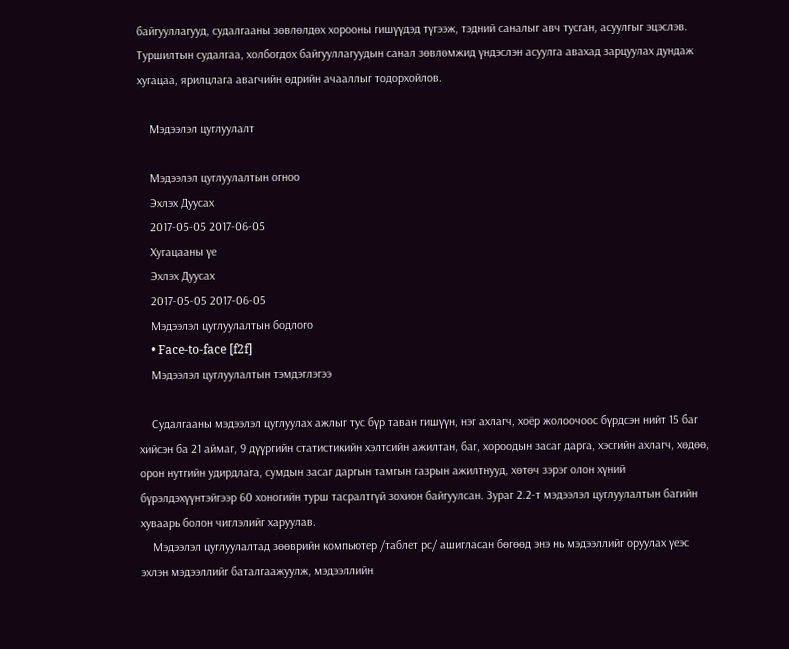байгууллагууд, судалгааны зөвлөлдөх хорооны гишүүдэд түгээж, тэдний саналыг авч тусган, асуулгыг эцэслэв. Туршилтын судалгаа, холбогдох байгууллагуудын санал зөвлөмжид үндэслэн асуулга авахад зарцуулах дундаж хугацаа, ярилцлага авагчийн өдрийн ачааллыг тодорхойлов.

    Мэдээлэл цуглуулалт

    Мэдээлэл цуглуулалтын огноо
    Эхлэх Дуусах
    2017-05-05 2017-06-05
    Хугацааны үе
    Эхлэх Дуусах
    2017-05-05 2017-06-05
    Мэдээлэл цуглуулалтын бодлого
    • Face-to-face [f2f]
    Мэдээлэл цуглуулалтын тэмдэглэгээ

    Судалгааны мэдээлэл цуглуулах ажлыг тус бүр таван гишүүн, нэг ахлагч, хоёр жолоочоос бүрдсэн нийт 15 баг хийсэн ба 21 аймаг, 9 дүүргийн статистикийн хэлтсийн ажилтан, баг, хороодын засаг дарга, хэсгийн ахлагч, хөдөө, орон нутгийн удирдлага, сумдын засаг даргын тамгын газрын ажилтнууд, хөтөч зэрэг олон хүний бүрэлдэхүүнтэйгээр 60 хоногийн турш тасралтгүй зохион байгуулсан. Зураг 2.2-т мэдээлэл цуглуулалтын багийн хуваарь болон чиглэлийг харуулав.
    Мэдээлэл цуглуулалтад зөөврийн компьютер /таблет рс/ ашигласан бөгөөд энэ нь мэдээллийг оруулах үеэс эхлэн мэдээллийг баталгаажуулж, мэдээллийн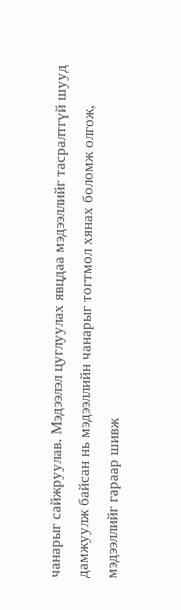чанарыг сайжруулав. Мэдээлэл цуглуулах явцдаа мэдээллийг тасралтгүй шууд дамжуулж байсан нь мэдээллийн чанарыг тогтмол хянах боломж олгож, мэдээллийг гараар шивж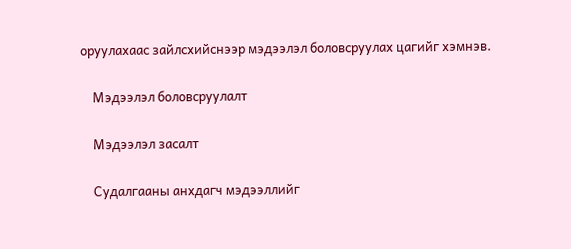оруулахаас зайлсхийснээр мэдээлэл боловсруулах цагийг хэмнэв.

    Мэдээлэл боловсруулалт

    Мэдээлэл засалт

    Судалгааны анхдагч мэдээллийг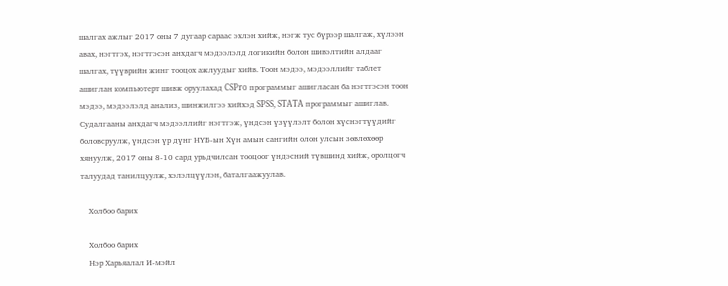шалгах ажлыг 2017 оны 7 дугаар сараас эхлэн хийж, нэгж тус бүрээр шалгаж, хүлээн авах, нэгтгэх, нэгтгэсэн анхдагч мэдээлэлд логикийн болон шивэлтийн алдааг шалгах, түүврийн жинг тооцох ажлуудыг хийв. Тоон мэдээ, мэдээллийг таблет ашиглан компьютерт шивж оруулахад CSPro программыг ашигласан ба нэгтгэсэн тоон мэдээ, мэдээлэлд анализ, шинжилгээ хийхэд SPSS, STATA программыг ашиглав. Судалгааны анхдагч мэдээллийг нэгтгэж, үндсэн үзүүлэлт болон хүснэгтүүдийг боловсруулж, үндсэн үр дүнг НҮБ-ын Хүн амын сангийн олон улсын зөвлөхөөр хянуулж, 2017 оны 8-10 сард урьдчилсан тооцоог үндэсний түвшинд хийж, оролцогч талуудад танилцуулж, хэлэлцүүлэн, баталгаажуулав.

    Холбоо барих

    Холбоо барих
    Нэр Харьяалал И-мэйл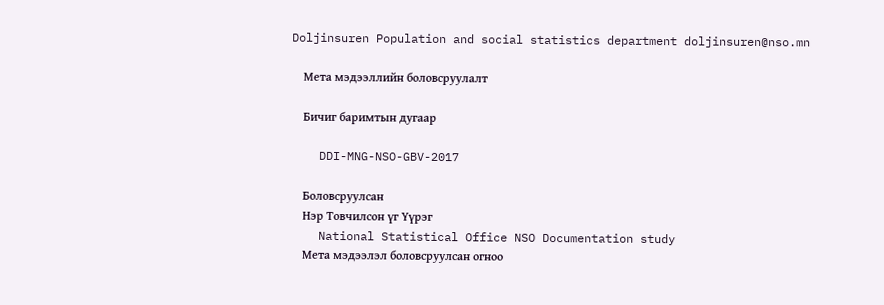Doljinsuren Population and social statistics department doljinsuren@nso.mn

    Мета мэдээллийн боловсруулалт

    Бичиг баримтын дугаар

    DDI-MNG-NSO-GBV-2017

    Боловсруулсан
    Нэр Товчилсон үг Үүрэг
    National Statistical Office NSO Documentation study
    Мета мэдээлэл боловсруулсан огноо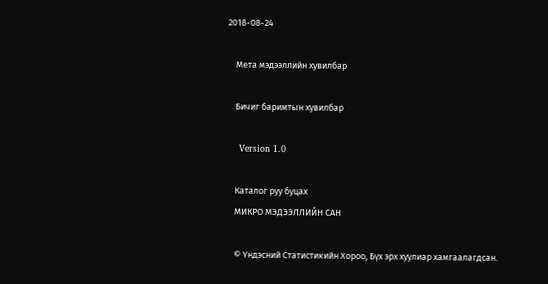2018-08-24

    Мета мэдээллийн хувилбар

    Бичиг баримтын хувилбар

    Version 1.0

    Каталог руу буцах
    МИКРО МЭДЭЭЛЛИЙН САН

    © Үндэсний Статистикийн Хороо, Бүх эрх хуулиар хамгаалагдсан.